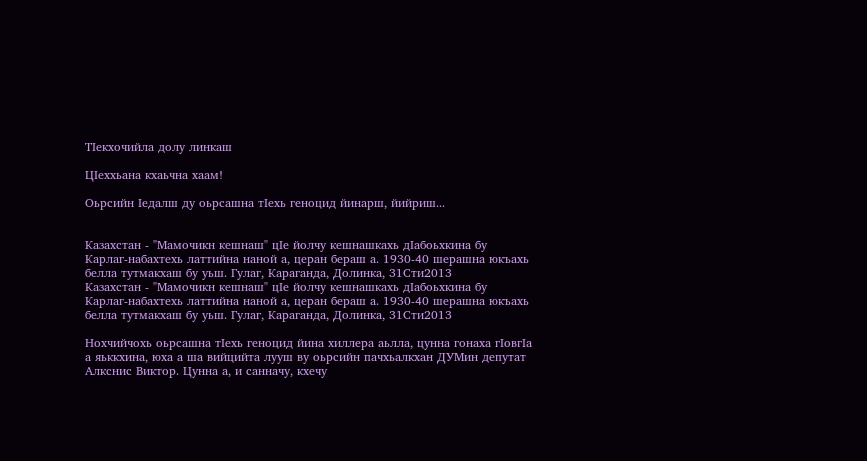ТIекхочийла долу линкаш

ЦIеххьана кхаьчна хаам!

Оьрсийн Iедалш ду оьрсашна тIехь геноцид йинарш, йийриш...


Казахстан - "Мамочикн кешнаш" цIе йолчу кешнашкахь дIабоьхкина бу Карлаг-набахтехь латтийна наной а, церан бераш а. 1930-40 шерашна юкъахь белла тутмакхаш бу уьш. Гулаг, Караганда, Долинка, 31Сти2013
Казахстан - "Мамочикн кешнаш" цIе йолчу кешнашкахь дIабоьхкина бу Карлаг-набахтехь латтийна наной а, церан бераш а. 1930-40 шерашна юкъахь белла тутмакхаш бу уьш. Гулаг, Караганда, Долинка, 31Сти2013

Нохчийчохь оьрсашна тIехь геноцид йина хиллера аьлла, цунна гонаха гIовгIа а яьккхина, юха а ша вийцийта лууш ву оьрсийн пачхьалкхан ДУМин депутат Алкснис Виктор. Цунна а, и санначу, кхечу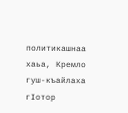политикашнаа хаьа, Кремло гуш-къайлаха гIотор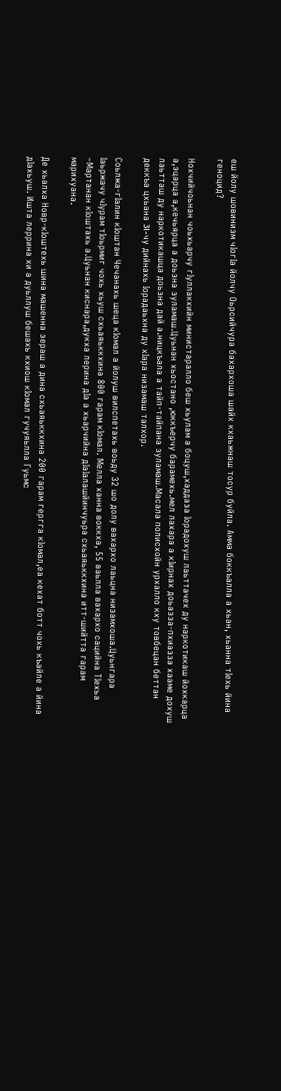еш йолу шовинизм чIогIа йолчу Оьрсийчура бахархоша шайх кхаьжнаш тосур буйла. Амма боккъалла а хьан, хьанна тIехь йина геноцид?

Нохчийчоьнан чоьхьарчу гIуллакхийн министаралло беш хьулам а боцуш,хаддаза Iорадохуш лаьттачех ду наркотикаш йохкарца а,эцарца а,кечьярца а доьзна зуламаш.Цуьнан хьостано ,юккъерчу барамехь.мел лахара а кIирнах доьазза-пхиазза хааме дохуш лаьтташ ду наркотикашца доьзна дай а.ницкъала а тайп-тайпана зуламаш.Масала полисхойн урхалло кху товбецан беттан деккъа цхьана 3I-чу дийнахь Iорадаьхна ду хIара низамаш талхор.

Соьлжа-гIалин кIоштан Чечанахь шеца кIомал а йолуш вилспетахь воьду 32 шо долу вахархо лаьцна низамхоша.Цуьнгара Iаьржачу чIурам тIоьрмиг чохь хьуш схьаяьккхина 800 гарам кIомал. Мелла ханна воккха, 55 ваьлла вахархо сацийна ТIехьа –Мартанан кIоштахь а.Цуьнан киснара,дукха лерина дIа а хьарчийна дIаIалашйинчуьра схьаяьккхина итт-шийтта гарам марихуана.

Де хьалха Новр-кIоштехь шина машенна зераш а дина схьаяьккхина 200 гарам гергга кIомал,еа кехат ботт чохь къайле а йина дIахьуш. Ишта леррина хи а дуьллуш бешахь кхиош кIомал гучуяьлла Гуьмс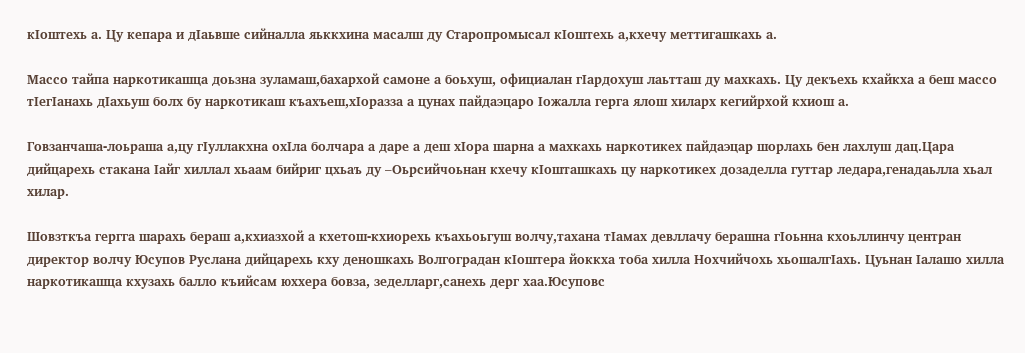кIоштехь а. Цу кепара и дIаьвше сийналла яьккхина масалш ду Старопромысал кIоштехь а,кхечу меттигашкахь а.

Массо тайпа наркотикашца доьзна зуламаш,бахархой самоне а боьхуш, официалан гIардохуш лаьтташ ду махкахь. Цу декъехь кхайкха а беш массо тIегIанахь дIахьуш болх бу наркотикаш къахъеш,хIоразза а цунах пайдаэцаро Iожалла герга ялош хиларх кегийрхой кхиош а.

Говзанчаша-лоьраша а,цу гIуллакхна охIла болчара а даре а деш хIора шарна а махкахь наркотикех пайдаэцар шорлахь бен лахлуш дац.Цара дийцарехь стакана Iайг хиллал хьаам бийриг цхьаъ ду –Оьрсийчоьнан кхечу кIошташкахь цу наркотикех дозаделла гуттар ледара,генадаьлла хьал хилар.

Шовзткъа гергга шарахь бераш а,кхиазхой а кхетош-кхиорехь къахьоьгуш волчу,тахана тIамах девллачу берашна гIоьнна кхоьллинчу центран директор волчу Юсупов Руслана дийцарехь кху деношкахь Волгоградан кIоштера йоккха тоба хилла Нохчийчохь хьошалгIахь. Цуьнан Iалашо хилла наркотикашца кхузахь балло къийсам юххера бовза, зеделларг,санехь дерг хаа.Юсуповс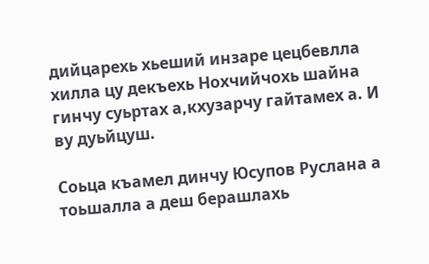дийцарехь хьеший инзаре цецбевлла хилла цу декъехь Нохчийчохь шайна гинчу суьртах а,кхузарчу гайтамех а. И ву дуьйцуш.

Соьца къамел динчу Юсупов Руслана а тоьшалла а деш берашлахь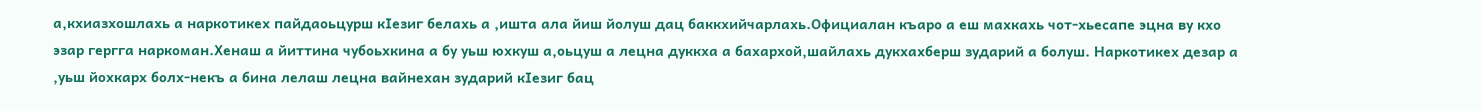а,кхиазхошлахь а наркотикех пайдаоьцурш кIезиг белахь а ,ишта ала йиш йолуш дац баккхийчарлахь.Официалан къаро а еш махкахь чот-хьесапе эцна ву кхо эзар гергга наркоман.Хенаш а йиттина чубоьхкина а бу уьш юхкуш а,оьцуш а лецна дуккха а бахархой,шайлахь дукхахберш зударий а болуш. Наркотикех дезар а ,уьш йохкарх болх-некъ а бина лелаш лецна вайнехан зударий кIезиг бац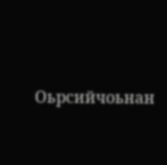Оьрсийчоьнан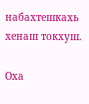набахтешкахь хенаш токхуш.

Оха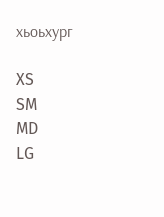хьоьхург

XS
SM
MD
LG